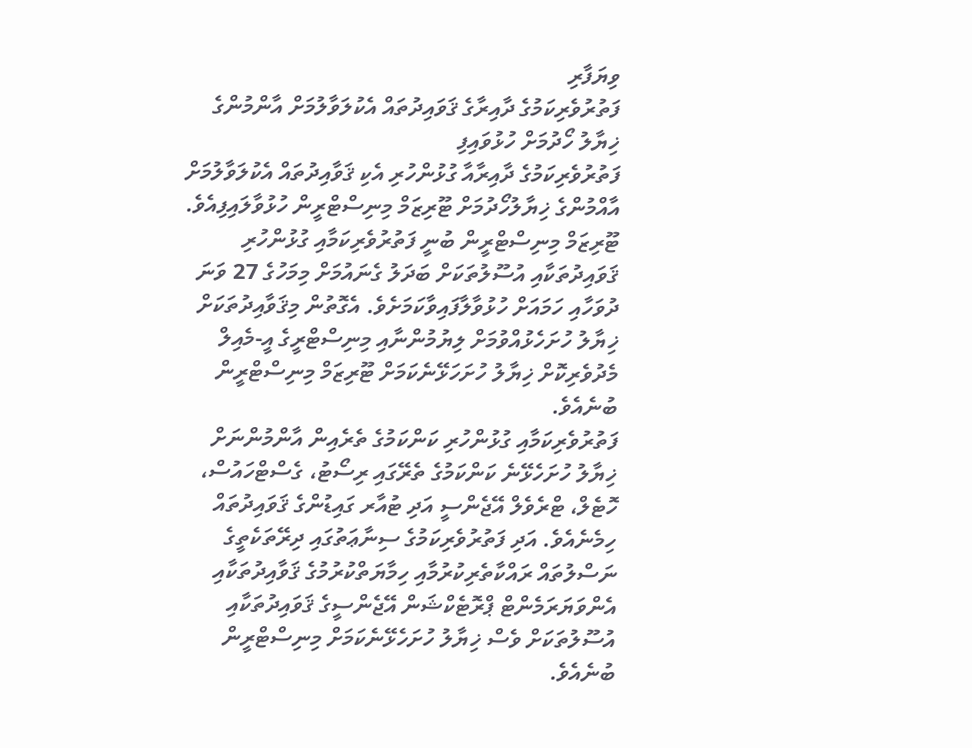ވިޔަފާރި
ފަތުރުވެރިކަމުގެ ދާއިރާގެ ޤަވައިދުތައް އެކުލަވާލުމަށް އާންމުންގެ ޚިޔާލު ހޯދުމަށް ހުޅުވައިފި
ފަތުރުވެރިކަމުގެ ދާއިރާއާ ގުޅުންހުރި އެކި ޤަވާއިދުތައް އެކުލަވާލުމަށް އާއްމުންގެ ޚިޔާލުހޯދުމަށް ޓޫރިޒަމް މިނިސްޓްރީން ހުޅުވާލައިފިއެވެ.
ޓޫރިޒަމް މިނިސްޓްރީން ބުނީ ފަތުރުވެރިކަމާއި ގުޅުންހުރި ޤަވައިދުތަކާއި އުސޫލުތަކަށް ބަދަލު ގެނައުމަށް މިމަހުގެ 27 ވަނަ ދުވަހާއި ހަމައަށް ހުޅުވާލާފައިވާކަމަށެވެ. އެގޮތުން މިޤަވާއިދުތަކަށް ޚިޔާލު ހުށަހެޅުއްވުމަށް ލިޔުމުންނާއި މިނިސްޓްރީގެ އީ-މެއިލް މެދުވެރިކޮށް ޚިޔާލު ހުށަހަޅޭނެކަމަށް ޓޫރިޒަމް މިނިސްޓްރީން ބުނެއެވެ.
ފަތުރުވެރިކަމާއި ގުޅުންހުރި ކަންކަމުގެ ތެރެއިން އާންމުންނަށް ޚިޔާލު ހުށަހެޅޭނެ ކަންކަމުގެ ތެރޭގައި ރިސޯޓު، ގެސްޓްހައުސް، ހޮޓެލް، ޓްރެވެލް އޭޖެންސީ އަދި ޓުއާރ ގައިޑުންގެ ޤަވައިދުތައް ހިމެނެއެވެ. އަދި ފަތުރުވެރިކަމުގެ ސިނާޢަތުގައި ދިރޭތަކެތީގެ ނަސްލުތައް ރައްކާތެރިކުރުމާއި ހިމާޔަތްކުރުމުގެ ޤަވާއިދުތަކާއި އެންވަޔަރަމެންޓް ޕްރޮޓެކްޝަން އޭޖެންސީގެ ޤަވައިދުތަކާއި އުސޫލުތަކަށް ވެސް ޚިޔާލު ހުށަހެޅޭނެކަމަށް މިނިސްޓްރީން ބުނެއެވެ.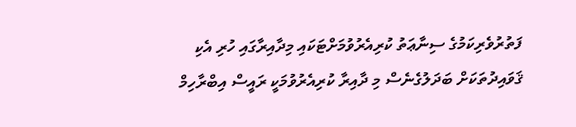ފަތުރުވެރިކަމުގެ ސިނާޢަތު ކުރިއެރުވުމަށްޓަކައި މިދާއިރާގައި ހުރި އެކި ޤަވައިދުތަކަށް ބަދަލުގެނެސް މި ދާއިރާ ކުރިއެރުވުމަކީ ރައީސް އިބްރާހިމް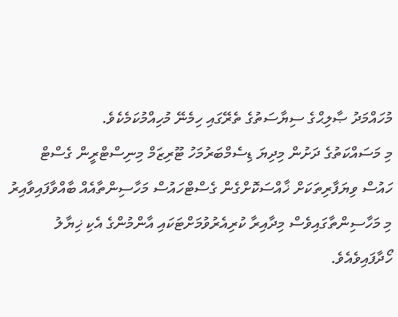މުހައްމަދު ޞާލިޙްގެ ސިޔާސަތުގެ ތެރޭގައި ހިމެނޭ މުހިއްމުކަމެކެވެ.
މި މަސައްކަތުގެ ދަށުން މިދިޔަ ޑިސެމްބަރުމަހު ޓޫރިޒަމް މިނިސްޓްރީން ގެސްޓް ހައުސް ވިޔަފާރިތަކަށް ޚާއްސަކޮށްގެން ގެސްޓްހައުސް މަހާސިންތާއެއް ބާއްވާފައިވާއިރު މި މަހާސިންތާގައިވެސް މިދާއިރާ ކުރިއެރުވުމަށްޓަކައި އާންމުންގެ އެކި ޚިޔާލު ހޯދާފައިވެއެވެ.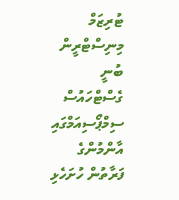ޓުރިޒަމް މިނިސްޓްރީން ބުނީ ގެސްޓްހައުސް ސިމްޕޯސިއަމްގައި އާންމުންގެ ފަރާތުން ހުށަހެޅި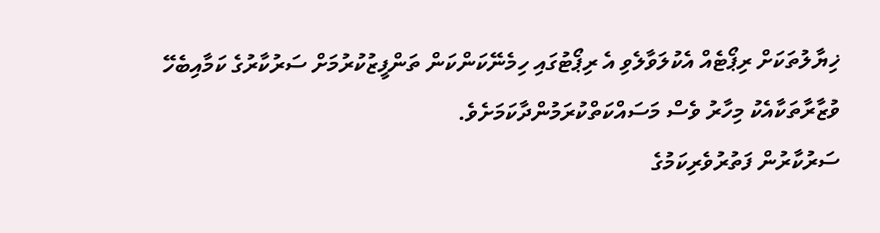ޚިޔާލުތަކަށް ރިޕޯޓެއް އެކުލަވާލެވި އެ ރިޕޯޓުގައި ހިމެނޭކަންކަން ތަންފީޒުކުރުމަށް ސަރުކާރުގެ ކަމާއިބެހޭ ވުޒާރާތަކާއެކު މިހާރު ވެސް މަސައްކަތްކުރަމުންދާކަމަށެވެ.
ސަރުކާރުން ފަތުރުވެރިކަމުގެ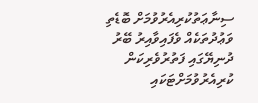ސިނާޢަތުކުރިއެރުވުމަށް ބޮޑެތި ވަޢުދުތަކެއް ވެފައިވާއިރު ބޭރު ދުނިޔޭގައި ފަތުރުވެރިކަން ކުރިއެރުވުމަށްޓަކައި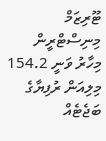ޓޫރިޒަމް މިނިސްޓްރީން މިހާރު ވަނީ 154.2 މިލިއަން ރުފިޔާގެ ބަޖެޓެއް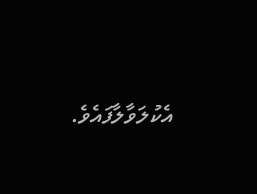އެކުލަވާލާފައެވެ.